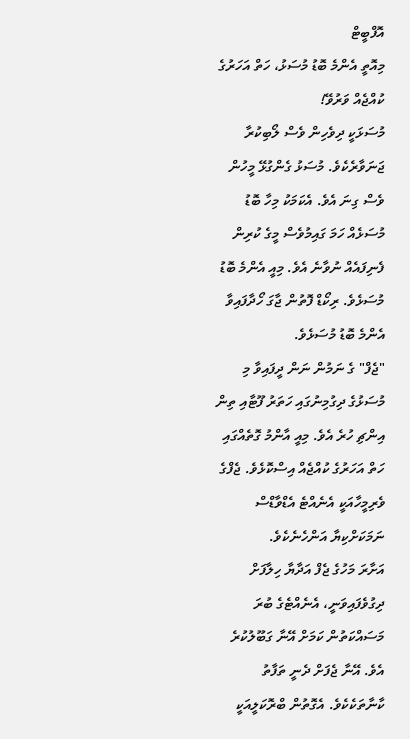އޮފްބީޓް
މިއޮތީ އެންމެ ބޮޑު މުސަޅު، ހަތް އަހަރުގެ ކުއްޖެއް ވަރުވޭ!
މުސަޅަކީ ދިވެހިން ވެސް ލޯބިކުރާ ޖަނަވާރެކެވެ. މުސަޅު ގެންގުޅޭ މީހުން ވެސް ގިނަ އެވެ. އެކަމަކު މިހާ ބޮޑު މުސަޅެއް ހަމަ ގައިމުވެސް މީގެ ކުރިން ފެނިފައެއް ނުވާނެ އެވެ. މިއީ އެންމެ ބޮޑު މުސަޅެވެ. ރިކޯޑް ފޮތުން ޖާގަ ހޯދާފައިވާ އެންމެ ބޮޑު މުސަޅެވެ.
"ޖެފް" ގެ ނަމުން ނަން ދީފައިވާ މި މުސަޅުގެ ދިގުމިނުގައި ހަތަރު ފޫޓާއި ތިން އިންޗި ހުރެ އެވެ. މިއީ އާންމު ގޮތެއްގައި ހަތް އަހަރުގެ ކުއްޖެއް އިސްކޮޅެވެ. ޖެފްގެ ވެރިމީހާއަކީ އެނެއްޓެ އެޑްވާޑްސް ނަމަކަށްކިޔާ އަންހެނެކެވެ.
އަށާރަ މަހުގެ ޖެފް އަދާޔާ ހިލާފަށް ދިގުވެފައިވަނީ، އެނެއްޓެގެ ބުރަ މަސައްކަތުން ކަމަށް އޭނާ ގަބޫލުކުރެ އެވެ. އޭނާ ޖެފަށް ދެނީ ތަފާތު ކާނާތަކެކެވެ. އެގޮތުން ބްރޮކަލީއަކީ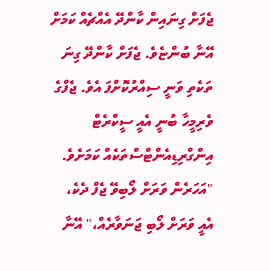ޖެފަށް ގިނައިން ކާންދޭ އެއްޗެއް ކަމަށް އޭނާ ބުންޏެވެ. ޖެފަށް ކާންދޭ ގިނަ ތަކެތި ވަނީ ސިއްރުކޮށްފަ އެވެ. ޖެފްގެ ވެރިމީހާ ބުނީ އެއީ ސީކްރެޓް އިންގްރިޑިއެންޓްސްތަކެއް ކަމަށެވެ.
"އަހަރެން ވަރަށް ލޯބިވޭ ޖެފް ދެކެ، އެއީ ވަރަށް ލޯބި ޖަނަވާރެއް،" އޭނާ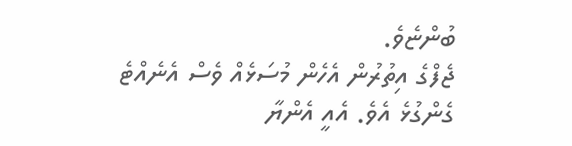ބުންޏެވެ.
ޖެފްގެ އިތުރުން އެހެން މުސަޅެއް ވެސް އެނެއްޓެ ގެންގުޅެ އެވެ. އެއީ އެންޔާ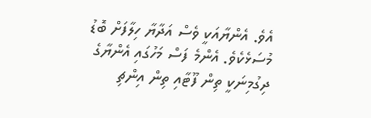އެވެ. އެންޔާއަކީ ވެސް އަދާޔާ ހިލާފަށް ބޮޑު މުސަޅެކެވެ. އެންމެ ފަސް މަހުގައި އެންޔާގެ ދިގުމިނަކީ ތިން ފޫޓާއި ތިން އިންޗި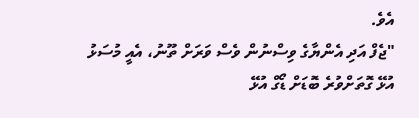އެވެ.
"ޖެފް އަދި އެންޔާގެ ވިސްނުން ވެސް ވަރަށް ތޫނު، އެއީ މުސަޅު އުޅޭ ގޮތަށްވުރެ ބޮޑަށް ޑޯގް އުޅޭ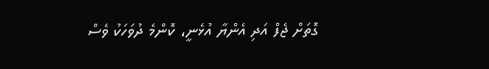ގޮތަށް ޖެފް އަދި އެންޔާ އުޅެނީ، ކޮންމެ ދުވަހަކު ވެސް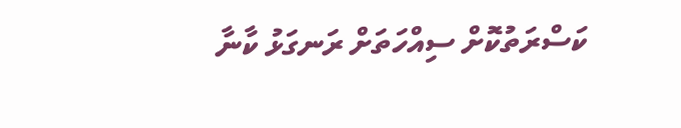ކަސްރަތުކޮށް ސިއްހަތަށް ރަނގަޅު ކާނާ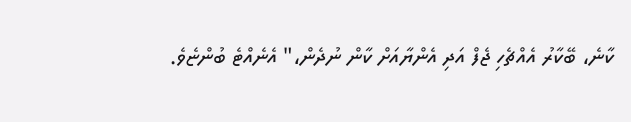ކާނެ، ބޭކާރު އެއްޗެހި ޖެފް އަދި އެންޔާއަށް ކާން ނުދެން،" އެނެއްޓެ ބުންޏެވެ.